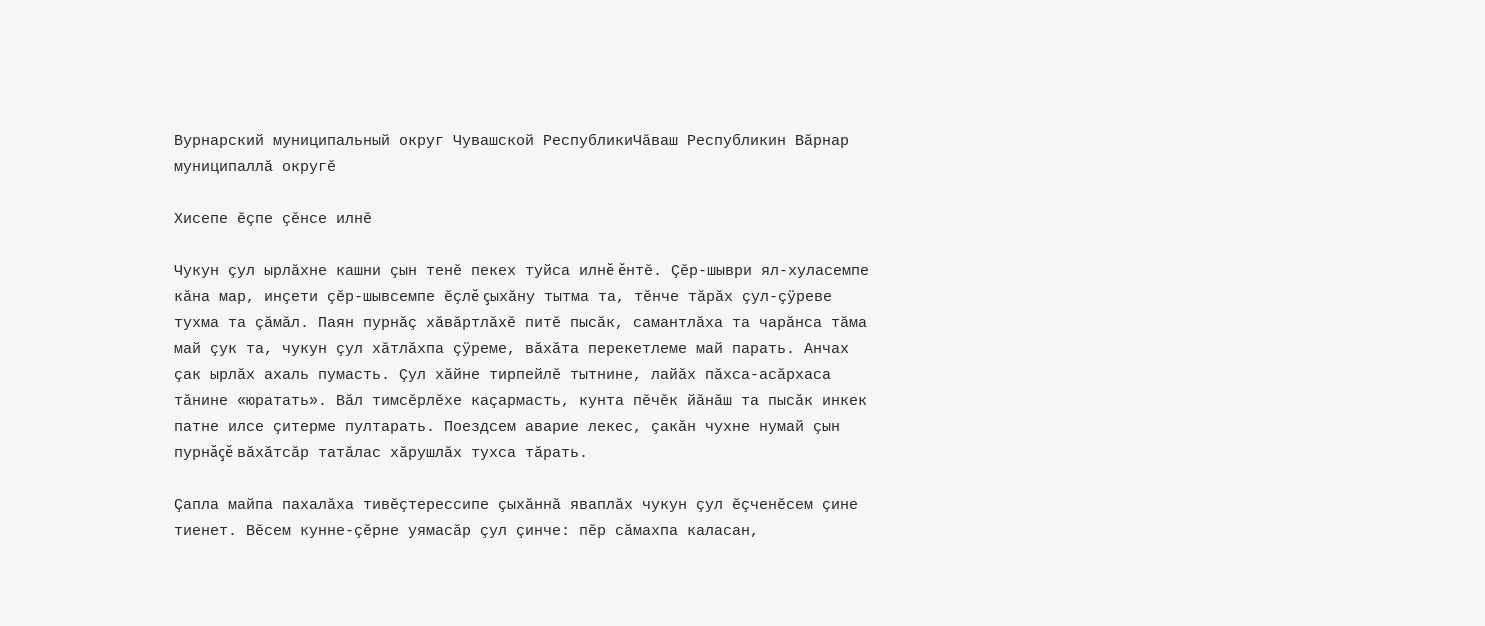Вурнарский муниципальный округ Чувашской РеспубликиЧӑваш Республикин Вӑрнар муниципаллӑ округӗ

Хисепе ĕçпе çĕнсе илнĕ

Чукун çул ырлăхне кашни çын тенĕ пекех туйса илнĕ ĕнтĕ. Çĕр-шыври ял-хуласемпе кăна мар, инçети çĕр-шывсемпе ĕçлĕ çыхăну тытма та, тĕнче тăрăх çул-çÿреве тухма та çăмăл. Паян пурнăç хăвăртлăхĕ питĕ пысăк, самантлăха та чарăнса тăма  май çук та, чукун çул хăтлăхпа çÿреме, вăхăта перекетлеме май парать. Анчах çак ырлăх ахаль пумасть. Çул хăйне тирпейлĕ тытнине, лайăх пăхса-асăрхаса тăнине «юратать». Вăл тимсĕрлĕхе каçармасть, кунта пĕчĕк йăнăш та пысăк инкек патне илсе çитерме пултарать. Поездсем аварие лекес, çакăн чухне нумай çын пурнăçĕ вăхăтсăр татăлас хăрушлăх тухса тăрать.

Çапла майпа пахалăха тивĕçтерессипе çыхăннă яваплăх чукун çул ĕçченĕсем çине тиенет. Вĕсем кунне-çĕрне уямасăр çул çинче: пĕр сăмахпа каласан,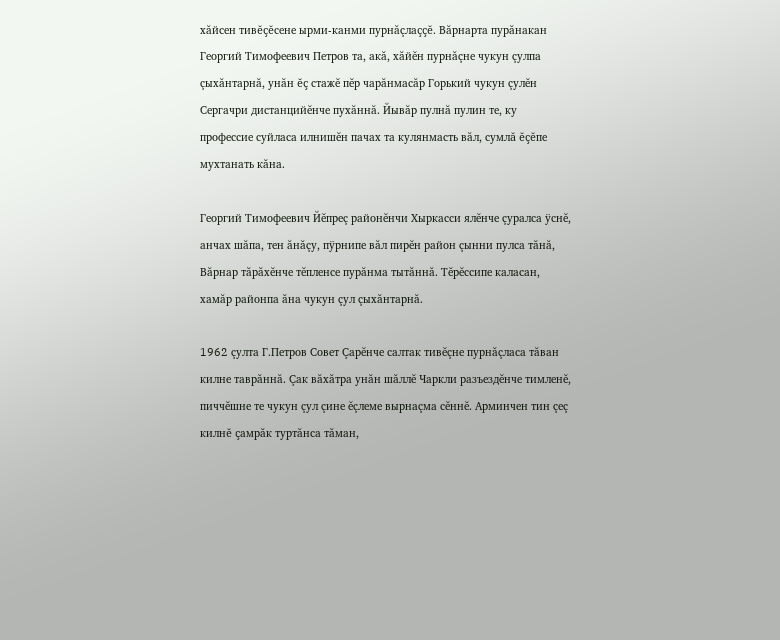хăйсен тивĕçĕсене ырми-канми пурнăçлаççĕ. Вăрнарта пурăнакан Георгий Тимофеевич Петров та, акă, хăйĕн пурнăçне чукун çулпа çыхăнтарнă, унăн ĕç стажĕ пĕр чарăнмасăр Горький чукун çулĕн Сергачри дистанцийĕнче пухăннă. Йывăр пулнă пулин те, ку профессие суйласа илнишĕн пачах та кулянмасть вăл, сумлă ĕçĕпе мухтанать кăна.

Георгий Тимофеевич Йĕпреç районĕнчи Хыркасси ялĕнче çуралса ÿснĕ, анчах шăпа, тен ăнăçу, пÿрнипе вăл пирĕн район çынни пулса тăнă, Вăрнар тăрăхĕнче тĕпленсе пурăнма тытăннă. Тĕрĕссипе каласан, хамăр районпа ăна чукун çул çыхăнтарнă.

1962 çулта Г.Петров Совет Çарĕнче салтак тивĕçне пурнăçласа тăван килне таврăннă. Çак вăхăтра унăн шăллĕ Чаркли разъездĕнче тимленĕ, пиччĕшне те чукун çул çине ĕçлеме вырнаçма сĕннĕ. Арминчен тин çеç килнĕ çамрăк туртăнса тăман,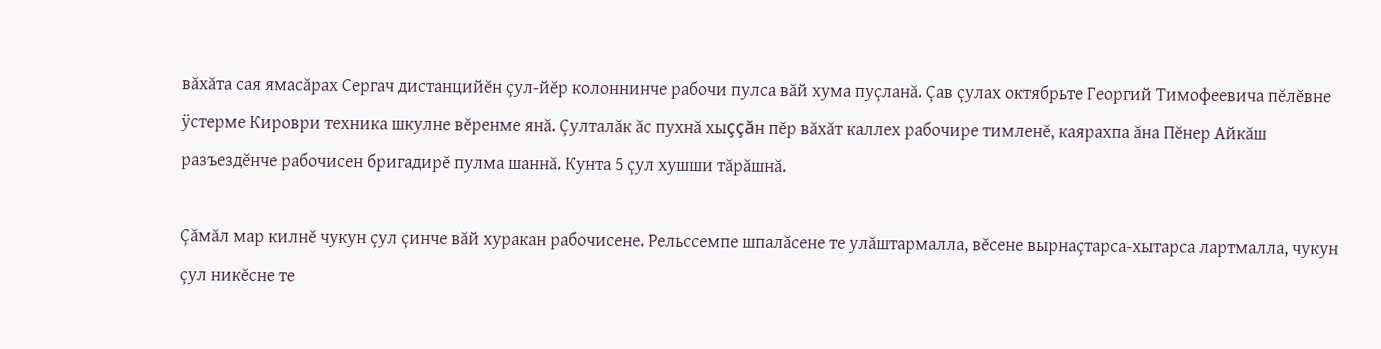вăхăта сая ямасăрах Сергач дистанцийĕн çул-йĕр колоннинче рабочи пулса вăй хума пуçланă. Çав çулах октябрьте Георгий Тимофеевича пĕлĕвне ÿстерме Кироври техника шкулне вĕренме янă. Çулталăк ăс пухнă хыççăн пĕр вăхăт каллех рабочире тимленĕ, каярахпа ăна Пĕнер Айкăш разъездĕнче рабочисен бригадирĕ пулма шаннă. Кунта 5 çул хушши тăрăшнă.

Çăмăл мар килнĕ чукун çул çинче вăй хуракан рабочисене. Рельссемпе шпалăсене те улăштармалла, вĕсене вырнаçтарса-хытарса лартмалла, чукун çул никĕсне те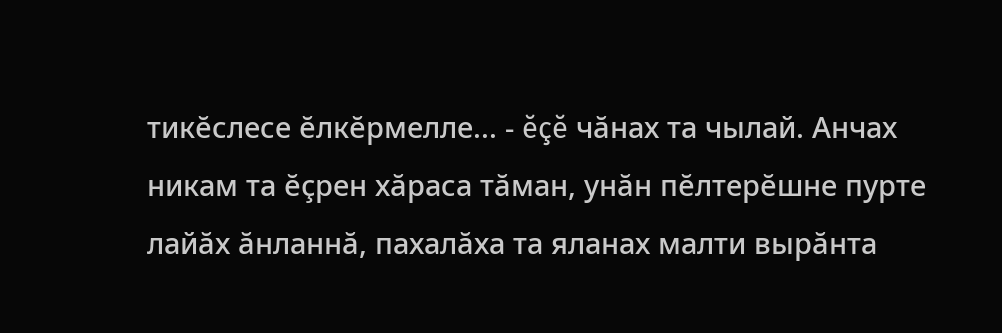тикĕслесе ĕлкĕрмелле... - ĕçĕ чăнах та чылай. Анчах никам та ĕçрен хăраса тăман, унăн пĕлтерĕшне пурте лайăх ăнланнă, пахалăха та яланах малти вырăнта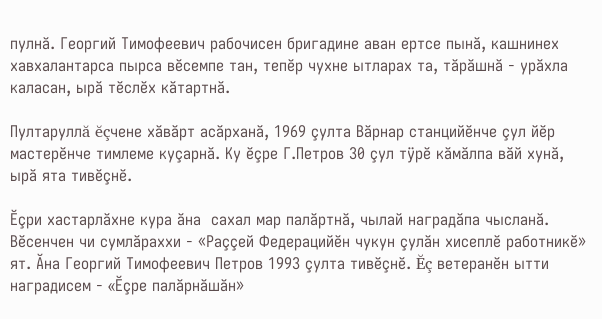пулнă. Георгий Тимофеевич рабочисен бригадине аван ертсе пынă, кашнинех хавхалантарса пырса вĕсемпе тан, тепĕр чухне ытларах та, тăрăшнă - урăхла каласан, ырă тĕслĕх кăтартнă.

Пултаруллă ĕçчене хăвăрт асăрханă, 1969 çулта Вăрнар станцийĕнче çул йĕр мастерĕнче тимлеме куçарнă. Ку ĕçре Г.Петров 30 çул тÿрĕ кăмăлпа вăй хунă, ырă ята тивĕçнĕ.

Ĕçри хастарлăхне кура ăна  сахал мар палăртнă, чылай наградăпа чысланă. Вĕсенчен чи сумлăраххи - «Раççей Федерацийĕн чукун çулăн хисеплĕ работникĕ» ят. Ăна Георгий Тимофеевич Петров 1993 çулта тивĕçнĕ. Ĕç ветеранĕн ытти наградисем - «Ĕçре палăрнăшăн»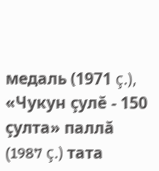медаль (1971 ç.), «Чукун çулĕ - 150 çулта» паллă (1987 ç.) тата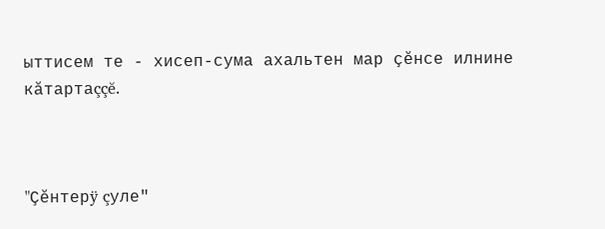ыттисем те - хисеп-сума ахальтен мар çĕнсе илнине кăтартаççĕ.



"Çĕнтерÿ çуле"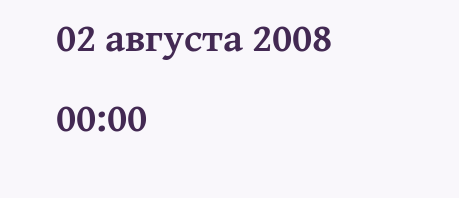02 августа 2008
00:00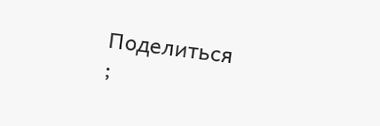Поделиться
;